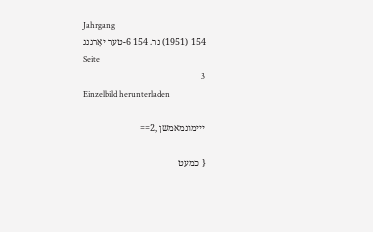Jahrgang
154 (1951) נר. 154 6-טער יאָרגנג
Seite
3
Einzelbild herunterladen

ייימונמאמשן ,2==

{ כמעט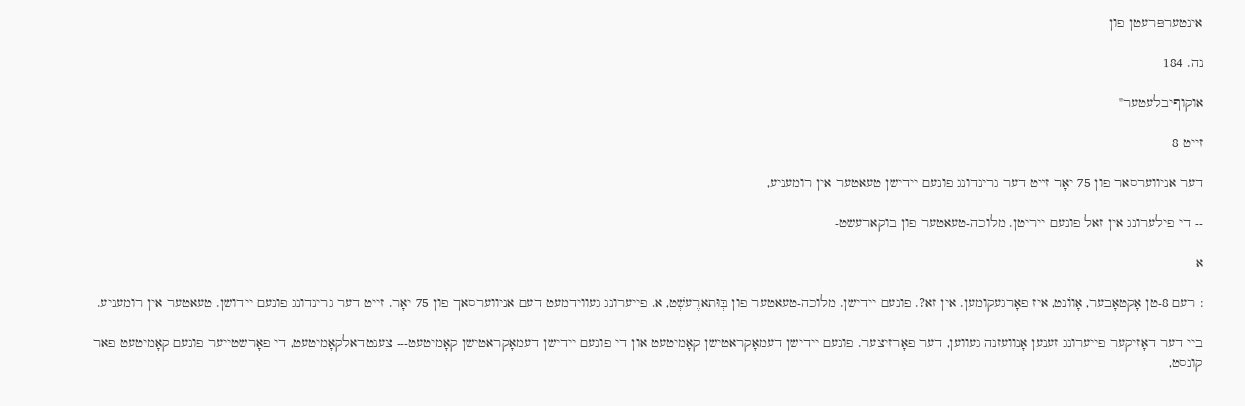אינטערפּרעטן פון

נה. 184

אוקוףיבלעטער"

זייט 8

דער אניווערסאר פון 75 יאָר זײט דער גרינדונג פונעם יידישן טעאטער אין רומעניע,

-- די פילערונג אין זאל פונעם ייריטן. מלוכה-טעאטער פון בוקארעשט-

א

: רעם 8-טן אָקטאָבער, אָווֹנט, איז פאָרגעקומען. אין זא?. פונעם יידישן. מלוכה-טעאטער פון בְּוּתארֶעשְׁט, א. פייערונג געווידמעט דעם אניווערסאך פון 75 יאָר. זייט דער גרינדונג פונעם יידושן. טעאטער אין רומעניע.

ביי דער דאָזיקער פייערונג זענען אָנוועזנה געווען, דער פאָרזיצער. פונעם יידישן דעמאָקראטישן קאָמיטעט און די פונעם יידישן דעמאָקראטישן קאָמיטעט--- צענטדאלקאָמיטעט, די פאָרשטייער פונעם קאָמיטעט פאר קונסט,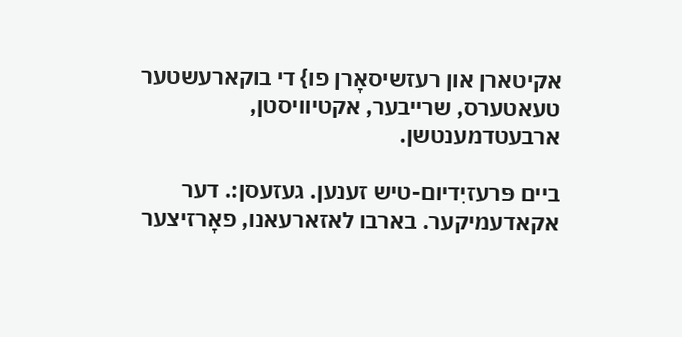אקיטארן און רעזשיסאָרן פו} די בוקארעשטער טעאטערס, שרייבער, אקטיוויסטן, ארבעטדמענטשן.

ביים פּרעזיִדיום-טיש זענען. געזעסן:. דער אקאדעמיקער. בארבו לאזארעאנו, פאָרזיצער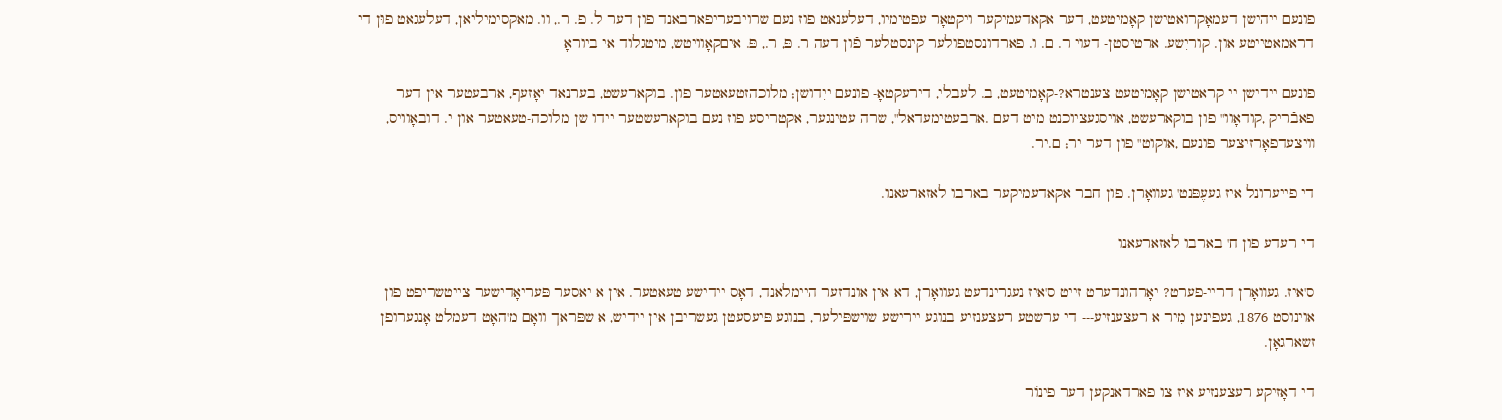פונעם ייהישן דעמאָקרואטישן קאָמיטעט, דער אקאדעמיקער ויקטאָר עפטימיו, דעלענאט פוז נעם שרויבעריפארבאנד פון דער ל. פ. ר., וו. מאקסימיליאן, דעלעגאט פוּן די דראמאטייטע און. קוריִשע. ארטיסטן- דעױ ר. ם. ו. פארדונסטפולער קינסטלער פֿון דעה ר. פּ, ר., פּ. איםקאָוויטש, מיטגלוד אי ביוראָ

פונעם יידישן יי קראטישן קאָמיטעט צענטרא?-קאָמיטעט, ב. לעבלי, דירעקטאָ- פונעם ייִדושן; מלוכהזטעאטער פון. בוקארעשט, בערנאד יאָזעף, ארבעטער אין דער פאבֿריק ,קודאָוו" פון בוקארעשט, אויסגעציוכנט מיט דעם .ארבעטימעדאל", שרה עטינגער, אקטריסע פוז נעם בוקארעשטער יידו שן מלוכה-טעאטער און י. דובאָוויס, װיצעדפאָרזיצער פונעם ,אוקוט" פון דער יר; ם.יר.

די פייערונל איז געעֶפּנט' געװאָרן. פון חבר אקאדעמיקער בארבו לאזארעאנו.

די רעדע פון ח' בארבו לאזארעאנו

ס'איז. געװאָרן דריי-פערט? יאָרהונדערט זייט ס'איז נעגרינדעט געוואָרן, דא אין אונדזער היימלאנד, דאָס יידישע טעאטער. אין א יאסער פּעריאָדישער צייטשריפט פון אוינוסט 1876, געפינען מִיר א רעצענזיע--- די ערשטע רעצענזיע בנוגע יירישע שוישפּילער, בנוגע פּיעסעטן געשריבן אין יידיש, א שפּראך וואָם מ'האָט דעמלט אָנגערופן זשארגאָן.

די דאָזיקע רעצענזיע איז צו פארדאנקען דער פינוֹר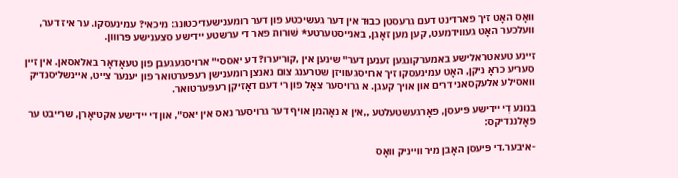װאָס האָט זיך פארדינט דעם גרעסטן כבוּד אין דער געשיכטע פון דער רומענישעדיכטונג: מיכאי? עמינעסקו. ער איז דער, וועלכער האָט געווידמעט, קען מען זאָגן, באנייסטערטע* שׁורות פאר די ערשטע יידישע סצענישע פּרווון.

זיינע טעאטראלישע באמערקונגען זענען דער" שינען אין ,קוריערו? דע יאססי" ארויסגעגעבן פון טעאָדאָר באלאסאן. אין זיין סעריע כראָ ניקן, האָט עמינעסקו זיך ארויסגעוויזן שטרענג צום נאנצן רומענישן רעפּערטואר פון יענער צייט, איינשליסנדיק וואסילע אלעקסאני דרים און אויך קעגן. א גרויסער צאָל פון רי דעם דאָזיקן רעפּערטואר.

בנונע דִי יידישע פּיעסן, פאָרגעשטעלטע ,,אין א נאָהמן אויף דער גרויסער נאס אין יאס", און די יידישע אקטיאָרן, שרייבט ער פאָלננדיקס:

-איבער.די פּיעסן האָבן מיר ווייניק װאָס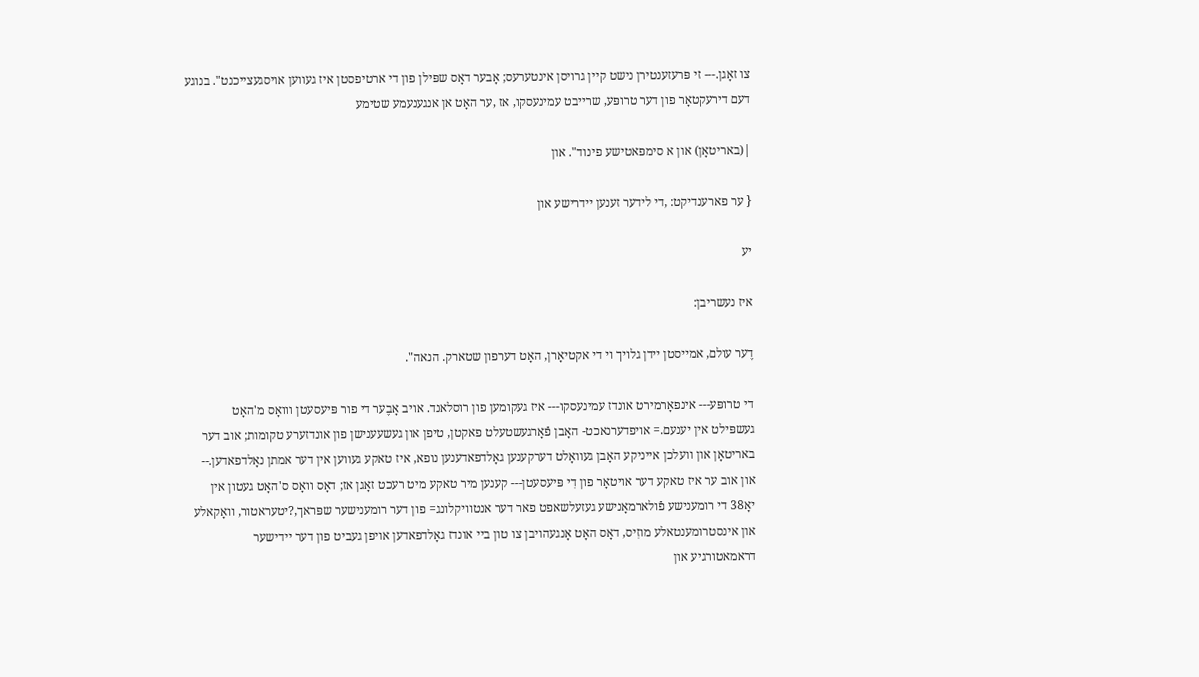צו זאָגן.--- זי פּרעזענטירן נישט קיין גרויסן אינטערעס; אָבער דאָס שפּילן פון די ארטיפסטן איז געווען אויסגעצייכנט". בנוגע דעם דירעקטאָר פון דער טרופּע, שרייבט עמינעסקו, אז ,ער האָט אן אנגענעמע שטימע

|(באריטאָן) און א סימפּאטישע פינוד". און

{ ער פארענדיקט: ,די לידער זענען יידרישע און

יע

איז נעשריבן:

דֶער עולם, אמייסטן יידן גלויך וי די אקטיאָרן, האָט דערפון שטארק. הנאה".

די טרופּע--- אינפאָרמירט אונדז עמינעסקו--- איז געקומען פון רוסלאנד. אויב אָבֶער די פור פּיעסעטן װואָס מ'האָט געשפּילט אין יענעם.= אויפדערנאכט- האָבן פֿאָרגעשטעלט פאקטן, טיפן און געשעענישן פון אונדזערע טקומות; אוב דער באריטאָן און וועלכן אייניקע האָבן געוואָלט דערקענען גאָלדפאדענען נופא, איז טאקע געווען אין דער אמתן נאָלדפאדען.-- און אוב ער איז טאקע דער אויטאָר פון דִי פּיעסעטן--- קענען מיר טאקע מיט רעכט זאָגן אז; דאָס װאָס ס'האָט געטון אין יאָ38 די רומענישע פֿולארמאָנישע געזעלשאפט פאר דער אנטוויקלונג= פון דער רומענישער שפּראך,?יטעראטור, וואָקאלע און אינסטרומענטאלע מוזִיס, דאָס האָט אָנגעהויבן צו טון ביי אונדז גאָלדפאדען אויפן געביט פון דער יידישער דראמאטורגיע און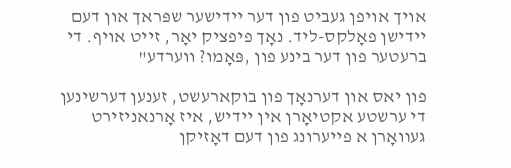אויך אויפן געביט פון דער יידישער שפּראך און דעם יידישן פאָלקס-ליד. נאָך פיפציק יאָר, זייט אויף. די ברעטער פון דער בינע פון ,פּאָמו? ווערדע"

פון יאס און דערנאָך פון בוקארעשט, זענען דערשינען די ערשטע אקטיאָרן אין יידיש, איז אָרנאניזירט געװאָרן א פייערונג פון דעם דאָזיקן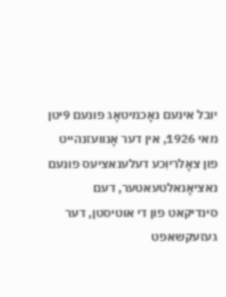יובל אינעם נאָכמיטאָג פונעם 9יטן מאי 1926, אין דער אָנוועזנהייט פון צאָלריוִכע דעלענאציעס פונעם נאציאָנאלטעאטער, דעם סינדיקאט פון די אוטיסטן, דער געזעקשאפט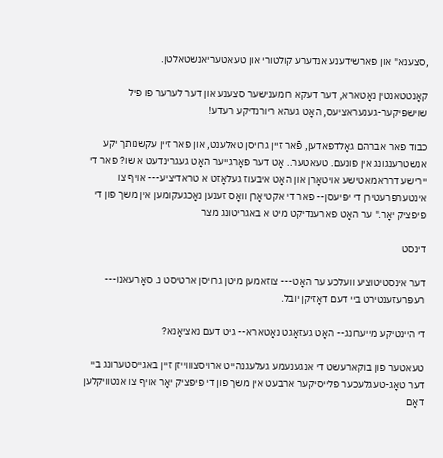,סצענא" און פארשידענע אנדערע קולטורי און טעאטעריאנשטאלטן.

קאָנטטאנטין נאָטארא, דער דעקא רומענישער סצענע און דער לערער פו פיל שוישפּיקער-גענעראציעס, האָט געהא ריורנדיקע רעדע!

כבוד פאר אברהם גאָלדפאדען, פֿאר זיין גרויסן טאלענט, און פאר זיין עקשנותך יקע אנשטרענגונג אין פונעם. טעאטער.. אָט דער פאָרגייער האָט געגרינדעט א שו? פאר די יירישע דרראמאטישע אויטאָרן און האָט איבעוז געלאָזט א טראדיציע--- אויף צו אינטערפּרעטירן די יפּיעסן-- פאר די אקטיאָרן וואָס זענען נאָכגעקומען אין משך פון די פיפציק יאָר." ער האָט פארענדיקט מיט א באגריטונג מצר

דינסט

דער אינסטיטוציע וועלכע ער האָט--- צוזאמען מיטן גרויסן ארטיסט נ. סאָרעאנו--- רעפּרעזענטירט ביי דעם דאָזיקן יובל.

די היינטיקע מייערונג-- האָט געזאָגט נאָטארא-- גיט דעם נאציאָנא?

טעאטער פון בוקארעשט די אנגענעמע געלעגנהייט ארויסצוווייזן זיין באגייסטערונג ביי דער טאָג-טעגלעכער פלייסיקער ארבעט אין משך פון די פיפציק יאָר אויף צו אנטוויקלען דאָם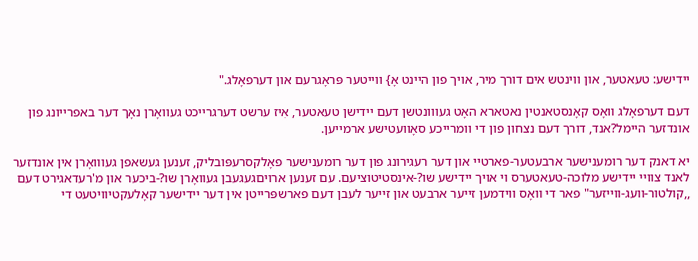יידישע: טעאטער, און ווינטש אים דורך מיר, אויך פון היינט אָ} ווייטער פּראָגרעם און דערפאָלג."

דעם דערפאָלג װאָס קאָנסטאנטין נאטארא האָט געווונטשן דעם יידישן טעאטער, אִיז ערשט דערגרייכט געוואָרן נאָך דער באפרייונג פון אונדזער היימל?אנד, דורך דעם נצחון פון די וומרייכע סאָוועטישע ארמייען.

יא דאנק דער רומענישער ארבעטער-פארטיי און דער רעגירונג פון דער רומענישער פאָלקסרעפּובליק, זענען געשאפן געוװאָרן אין אונדזער לאנד צוויי יידישע מלוכה-טעאטערס וי אויך יידישע שו?-אינסטיטוציעם. עם זענען ארויםגעגעבן געוואָרן שו?-ביכער און מ'רעדאגירט דעם ,,קולטור-וועג-ווייזער" פאר די װאָס ווידמען זייער ארבעט און זייער לעבן דעם פארשפּרייטן אין דער יידישער קאָלעקטיוויטעט די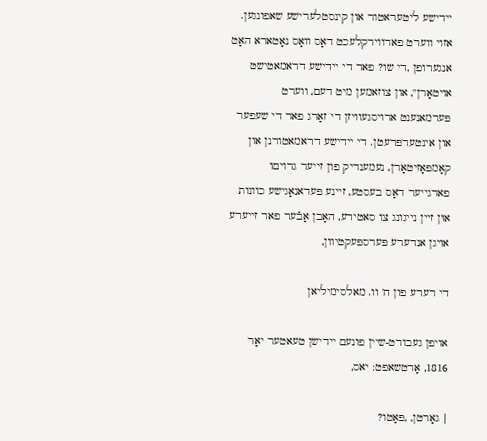יידישע ליטעראטור און קינסטלערישע שאפונגען. אזוי ווערט פארווירקלעכט דאָס װאָס נאָטארא האָט אנגערופן ,די שו? פאר די יידישע דראמאטישט אױטאָרן", און צוזאמען מיט דעם, ווערט פּערמאנענט ארויסגעוויזן די זאָרג פאר די שעפער און אינטערפּרעטן. די יידישע דראמאטורנן און קאָמפּאָזיטאָרן, נעמענדיק פון זייער גרויםו פארגייער דאָס בעסטע, זיינע פּעדאנאָגישע כוונות אוּן זיין נייגונג צו סאטירע, האָבן אָבֿער פאר זייערע אויגן אנדערע פּערספּעקטיוון,

די רערע פון ח' וו. מאלסימיליאן

אויפן געבורט-שיין פונעם יידישן טעאטער יאָר 1816, אָרטשאפט: יאס,

| גאָרטן, ,פּאָטו?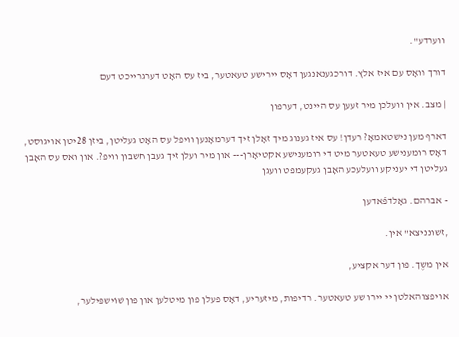ווערדע".

דורך װאָס עם איז אלץ. דורכגענאנגען דאָס יירישע טעאטער, ביז עס האָט דערגרייכט דעם

| מצב. אין וועלכן מיר זעען עס היינט, דערפון

דארף מען נישטאמאָ? רעדן! עס איז גענוג מיך זאָלן זיך דערמאָנען וויפל עס האָט געליטן, ביזן 28יטן אויגוסט, דאָס רומענישע טעאטער מיט די רומענישע אקטיאָרן--- און מיר ועלן זיך געבן חשבון וויפ?. און ואס עס האָבן געליטן די יעניקע וועלעכע האָבן געקעמפט וועגן

- אברהם. גאָלדפֿאדען

,זשונניצא" אין.

אין משֶך. פון דער אקציע,

אויפצוהאלטן יי יירו שע טעאטער. רדיפות, מיזעריע, דאָס פעלן פון מיטלען און פון שׁוֹישפּילער,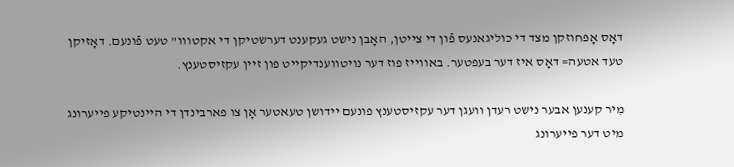דאָס אָפּחוזקן מצד די כוליגאנעס פֿון די צייטן, האָבן נישט געקענט דערשטיקן די אקטווו" טעט פֿונעם. דאָזיקן טעד אטעה= דאָס איז דער בעפטער. באווייז פוז דער נויטווענדיקייט פון זיין עקזיסטענץ.

מִיר קענען אבער נישט רעדן וועגן דער עקזיסטענץ פונעם יידושן טעאטער אָן צו פארבינדן די היינטיקע פייערונג מיט דער פייערונג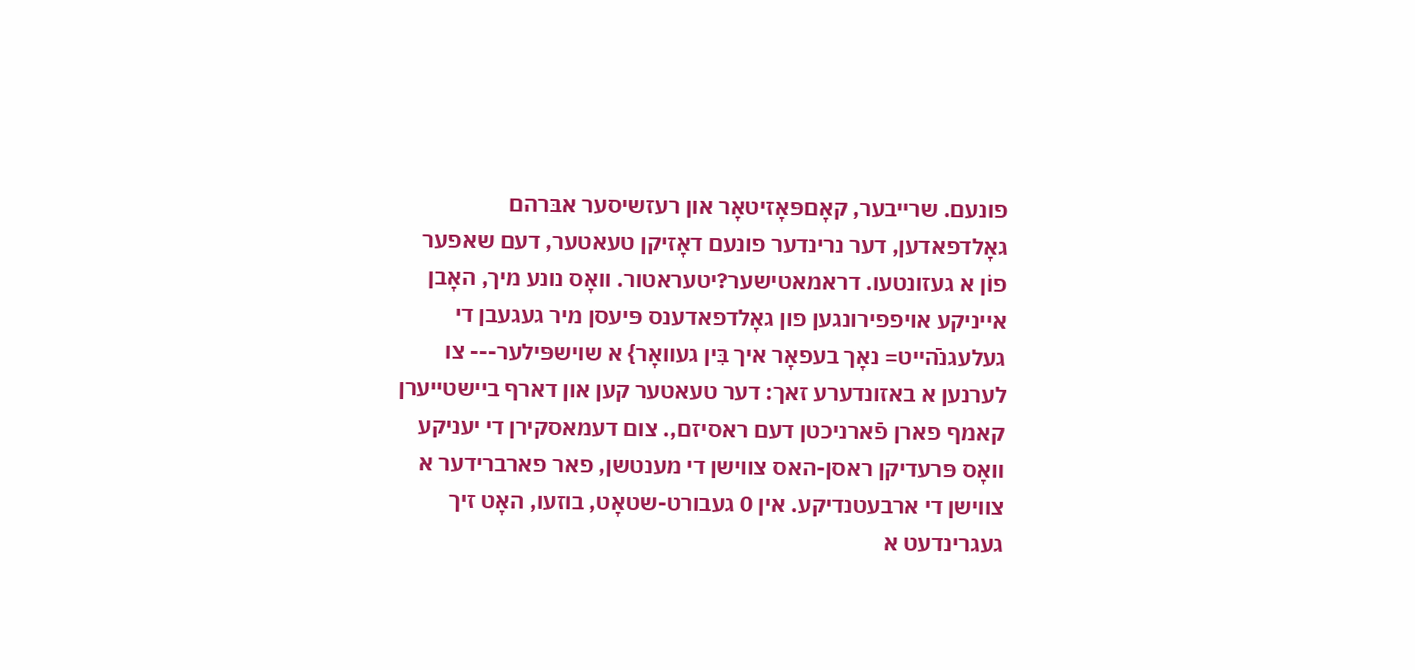פונעם. שרייבער, קאָםפּאָזיטאָר און רעזשיסער אבּרהם גאָלדפאדען, דער נרינדער פונעם דאָזיקן טעאטער, דעם שאפער פוֹן א געזונטעו. דראמאטישער?יטעראטור. וואָס נונע מיך, האָבן אייניקע אויפפירונגען פון גאָלדפאדענס פּיעסן מיר געגעבן די געלעגנֿהייט= נאָך בעפאָר איך בִּין געװאָר} א שוישפּילער--- צו לערנען א באזונדערע זאך: דער טעאטער קען און דארף ביישטייערן קאמף פארן פֿארניכטן דעם ראסיזם,. צום דעמאסקירן די יעניקע װאָס פּרעדיקן ראסן-האס צווישן די מענטשן, פאר פארברידער א צווישן די ארבעטנדיקע. אין 0 געבורט-שטאָט, בוזעו, האָט זיך געגרינדעט א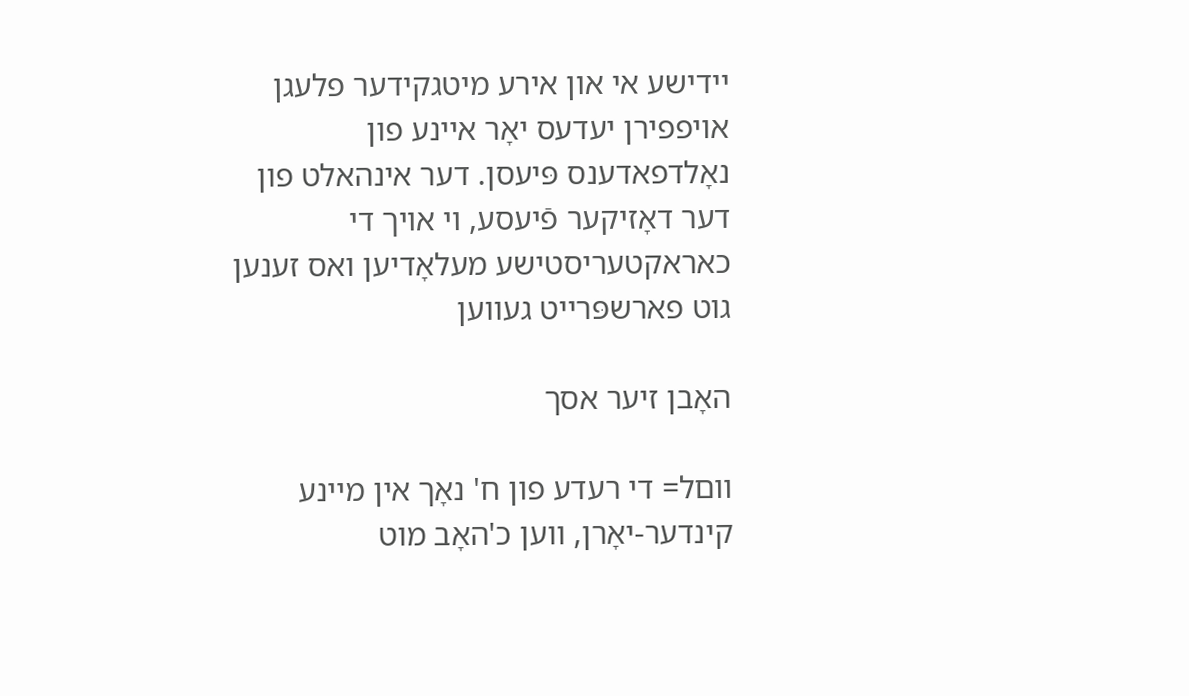יידישע אי און אירע מיטגקידער פלעגן אויפפירן יעדעס יאָר איינע פון נאָלדפאדענס פּיעסן. דער אינהאלט פון דער דאָזיקער פֿיעסע, וי אויך די כאראקטעריסטישע מעלאָדיען ואס זענען גוט פארשפּרייט געווען

האָבן זיער אסך

ווםל= די רעדע פון ח' נאָך אין מיינע קינדער-יאָרן, ווען כ'האָב מוט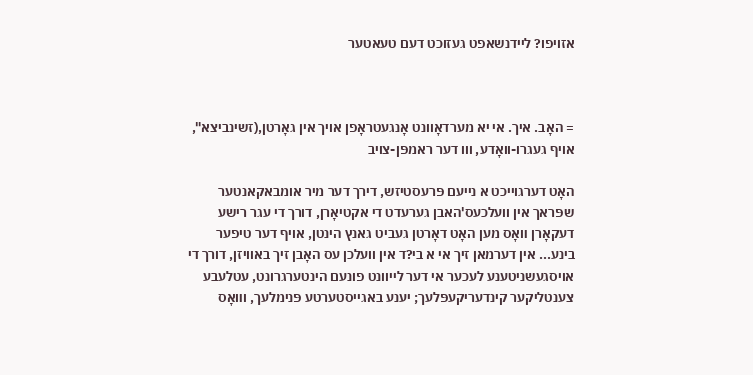אזויפו? ליידנשאפט געזוכט דעם טעאטער



= האָב. איך. אי יא מערדאָוונט אָנגעטראָפן אויך אין גאָרטן,(זשינביצא", אויף געגרו-וואָדע, ווו דער ראמפּן-צויב

האָט דערגוייכט א נייעם פּרעסטיזש, דירך דער מיר אומבאקאנטער שפּראך אין וועלכעס'האבן גערעדט די אקטיאָרן, דורך די עגר רישע דעקאָרן װאָס מען האָט דאָרטן געביט גאנץ הינטן, אויף דער טיפער בינע... אין דערמאן זיך אי א בי?ד אין וועלכן עס האָבן זיך באוויזן, דורך די אויסגעשניטענע לעכער אי דער לייוונט פונעם הינטערגרונט, עטלעבע צענטליקער קינדעריקעפּלעך; יענע באגייסטערטע פּנימלעך, וװאָס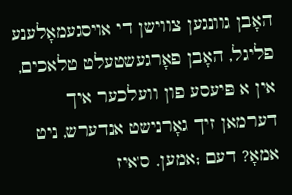האָבן גוונגען צווישן די אױסגעמאָלענע פליגל, האָבן פאָרגעשטעלט טלאכים, אין א פּיעסע פון וועלכער איך דערמאן זיך גאָרנישט אנדערש, ניט אמאָ? דעם ;אמען. ס'איז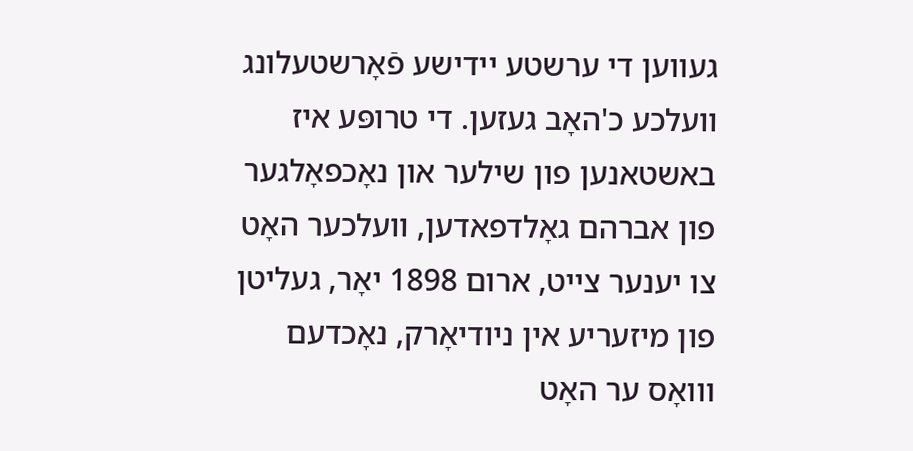געווען די ערשטע יידישע פֿאָרשטעלונג וועלכע כ'האָב געזען. די טרופּע איז באשטאנען פון שילער און נאָכפאָלגער פון אברהם גאָלדפאדען, וועלכער האָט צו יענער צייט, ארום 1898 יאָר, געליטן פון מיזעריע אין ניודיאָרק, נאָכדעם װואָס ער האָט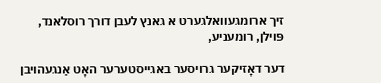זיך ארומגעוואלגערט א גאנץ לעבן דורך רוסלאנד, פּוילן, רומעניע,

דער דאָזיקער גרויסער באגייסטערער האָט אַנגעהויבן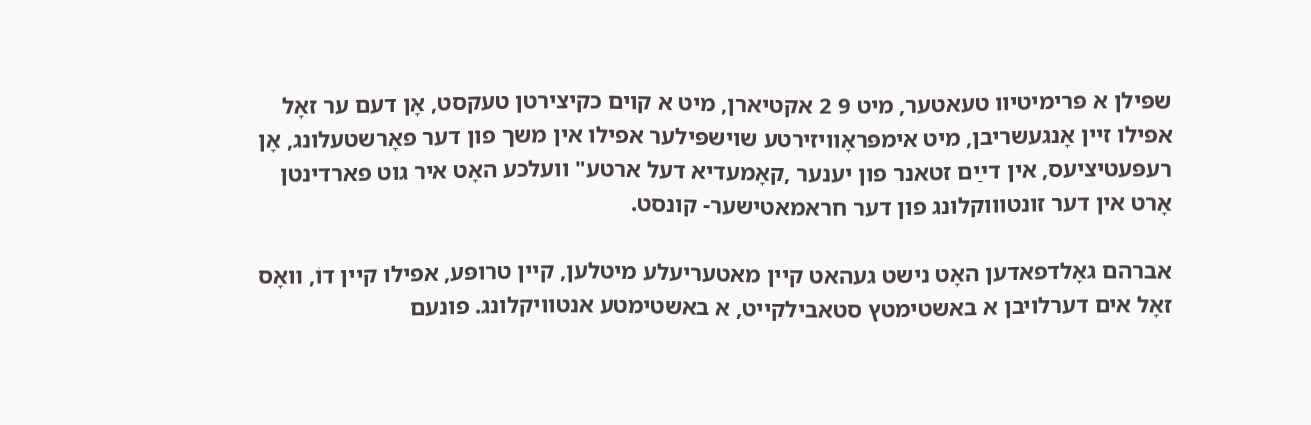שפּילן א פּרימיטיוו טעאטער, מיט 9 2 אקטיארן, מיט א קוים כקיצירטן טעקסט, אָן דעם ער זאָל אפילו זיין אָנגעשריבן, מיט אימפּראָוויזירטע שוישפּילער אפילו אין משך פון דער פאָרשטעלונג, אָן רעפּעטיציעס, אין דײַם זטאנר פון יענער ,קאָמעדיא דעל ארטע" וועלכע האָט איר גוט פארדינטן אָרט אין דער זונטוווקלונג פון דער חראמאטישער- קונסט.

אברהם גאָלדפאדען האָט נישט געהאט קיין מאטעריעלע מיטלען, קיין טרופּע, אפילו קיין דוֹ, װאָס זאָל אים דערלויבן א באשטימטץ סטאבילקייט, א באשטימטע אנטוויקלונג. פונעם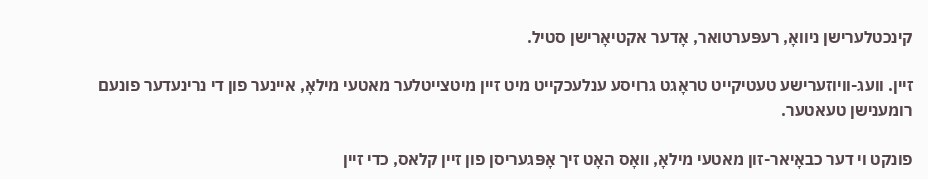קינכטלערישן ניוואָ, רעפּערטואר, אָדער אקטיאָרישן סטיל.

זיין. וועג-וויוזערישע טעטיקייט טראָגט גרויסע ענלעכקייט מיט זיין מיטצייטלער מאטעי מילאָ, איינער פון די נרינעדער פונעם רומענישן טעאטער.

פונקט וי דער כבאָיאר-זון מאטעי מילאָ, װאָס האָט זיך אָפּגעריסן פון זיין קלאס, כדי זיין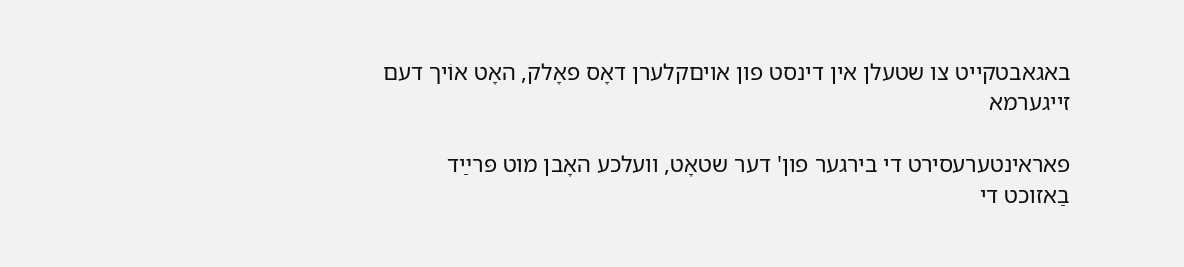באגאבטקייט צו שטעלן אין דינסט פון אויםקלערן דאָס פאָלק, האָט אוֹיך דעם זייגערמא

פאראינטערעסירט די בירגער פון' דער שטאָט, וועלכע האָבן מוט פּרײַד בַאזוכט די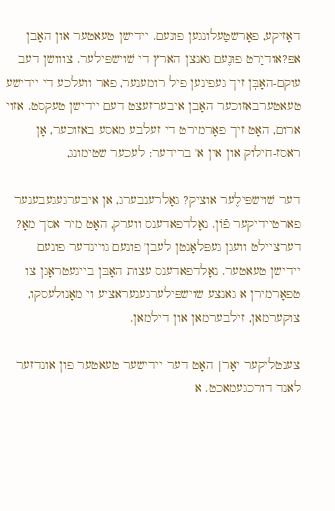דאָזיקע, פאָרשטַעלונגען פונעם. יידישן טעאטער און האָבן אפּ?אודיַרט פוּנֶעם גאנצן הארץ די שׁוישפּילער. צווושן דעב עוקם-האָבְּן זיך געפינען פיל רומענער, פאר וועלכע די יידישע טעאטערבאזוכער האָבן איבערזעצט דעם יידישן טעקסט. אזוי ארום, האָט זיך פאָרמירט די זעלבע מאסע באזוכער, אָן ראסז-חילוק און אין א' ברידער: לעכער שטימונג,

דער שׁוישפּילֶער אוציק? גאָלרענבערג, אן איבערגעגעבענער פארטיידיקער פֿוֹן. נאָלדפאדענס ווערק, האָט מיר אסך מאָ? דערציילט וועגן געפּלאָנטן לעבן' פונעם גױינדער פונעם יידישן טעאטער. נאָלדפאדענס עצות האָבּן בייגעטראָגן צו טפאָרמירן א גאנצע שוישפּילערגענעראציע וי מאָנולעסקו, צוקערמאן, זילבערמאן און דילמאן.

צענטליקער יאָר| האָט דער יידישער טעאטער פון אונדזער לאנד דורכגעמאכט. א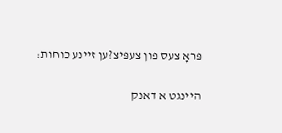פּראָ צעס פון צעפּיצ?ען זיינע כוחות:

היינגט א דאנק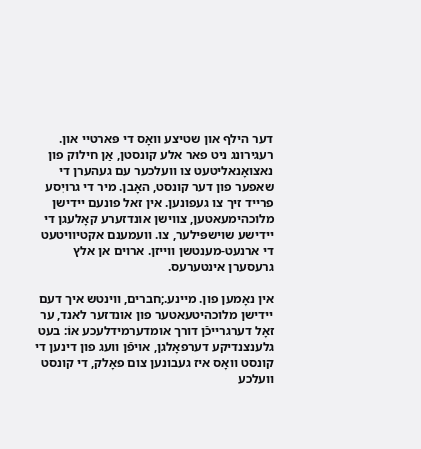דער הילף און שטיצע װאָס די פּארטיי און. רעגירונג ניט פאר אלע קונסטן, אַן חילוק פון נאצואָנאליטעט צו וועלכער עם געהערן די שאפער פון דער קונסט, האָבן. מיר די גרויִסע פרייד זיך צו געפונען. אין זאל פונעם יידישן מלוכהימעאטען, צווישן אונדזערע קאָלעגן די יידישע שוישפּילער, צו. וועמענם אקטיוויטעט די ארנעט-מענטשן ווייזן. ארוים אן אלץ גרעסערן אינטערעס.

אין נאָמען פון. מיינע.;חברים, ווינטש איך דעם יידישן מלוכהיטעאטער פון אונדזער לאנד, ער זאָל דערגרייכֿן דורך אומדערמידלעכע אוֹ: בעט גלענצנדיקע דערפאָלגן, אויפֿן וועג פון דינען די קונסט װאָס איז געבונען צום פאָלק, די קונסט וועלכע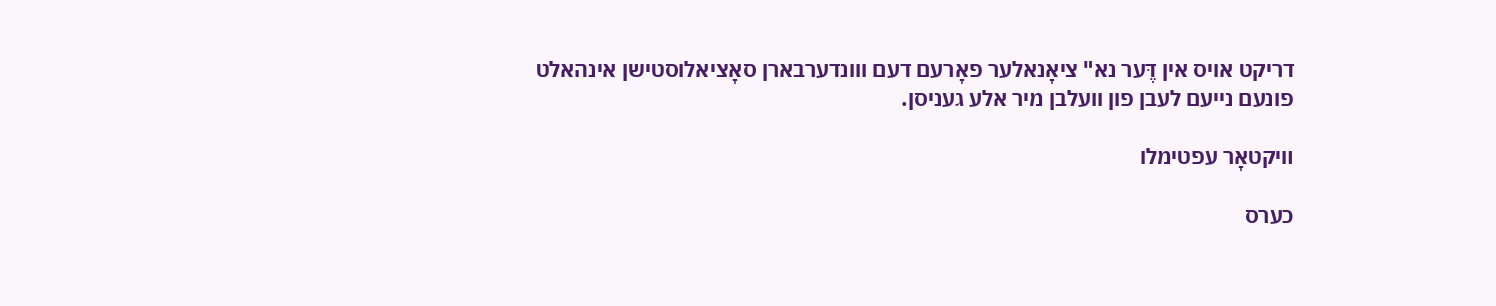דריקט אויס אין דֶּער נא" ציאָנאלער פאָרעם דעם ווונדערבארן סאָציאלוסטישן אינהאלט פונעם נייעם לעבן פון וועלבן מיר אלע געניסן.

װיקטאָר עפטימלו

כערס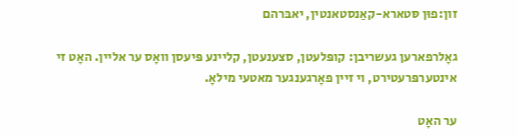זון:פוּן סּטארא-קאַנסטאנטין, יאבּרהם

גאָלרפארען געשריבן: קופּלעטן, סצענעטן, קליינע פּיעסן וואָס ער אליין. האָט זי אינטערפּרעטירט, וי זיין פאָרגענגער מאטעי מילאָ.

ער האָט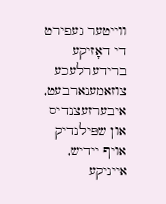ווייטער געפירט די דאָזיקע ברידערלעכע צוזאמענארבעט, איבערזעצנדיס און שפּילנדיק אויף יידיש, אייניקע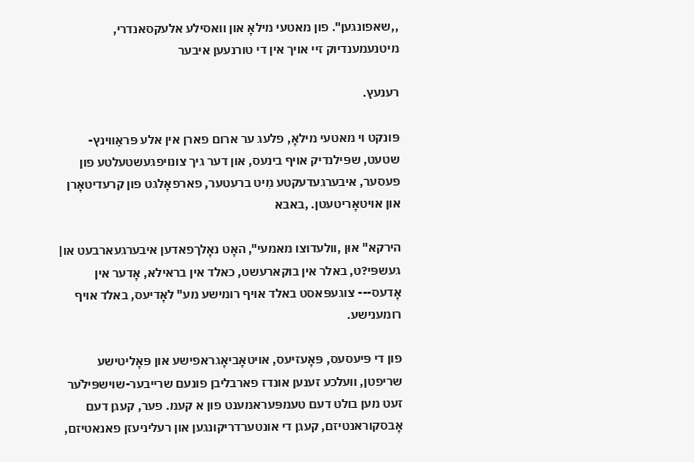,,שאפונגען". פון מאטעי מילאָ און וואסילע אלעקסאנדרי, מיטנעמענדיוק זיי אויך אין די טורנעען איבער

רענעץ.

פּונקט וי מאטעי מילאָ, פלעג ער ארום פארן אין אלע פּראַװינץ-שטעט, שפּילנדיק אויף בינעס, און דער גיך צונויפגעשטעלטע פון פעסער, איבערגעדעקטע מִיט ברעטער, פארפאָלגט פון קרעדיטאָרן און אויטאָריטעטן. ,באבא

הירקא" אוּן ,וולעדוצו מאמעי", האָט נאָלךפאדען איבערגעארבעט או| געשפּי?ט, באלר אין בוקארעשט, כאלד אין בראילא, אָדער אין אָדעס--- צוגעפּאסט באלד אויף רומישע מע" לאָדיעס, באלד אויף רומענישע.

פון די פּיעסעס, פּאָעזיעס, אויטאָביאָגראפישע און פּאָליטישע שריפטן, וועלכע זענען אונדז פארבליבן פונעם שרייבער-שוישפּילֿער זעט מען בולט דעם טעמפּעראמענט פון א קעמ. פער, קעגן דעם אָבסקוראנטיזם, קעגן די אונטערדריקונגען און רעליניעזן פאנאטיזם,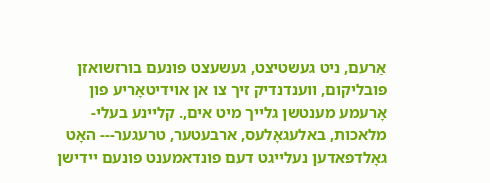אַרעם, ניט געשטיצט, געשעצט פונעם בורזשואזן פּובליקום, ווענדנדיק זיך צו אן אוידיטאָריע פון אָרעמע מענטשן גלייך מיט אים,. קליינע בעלי-מלאכות, באלעגאָלעס, ארבעטער, טרעגער--- האָט גאָלדפאדען נעלייגט דעם פונדאמענט פונעם יידישן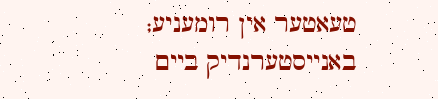טעאטער אין רומעניע; באנייסטערנדיק ביים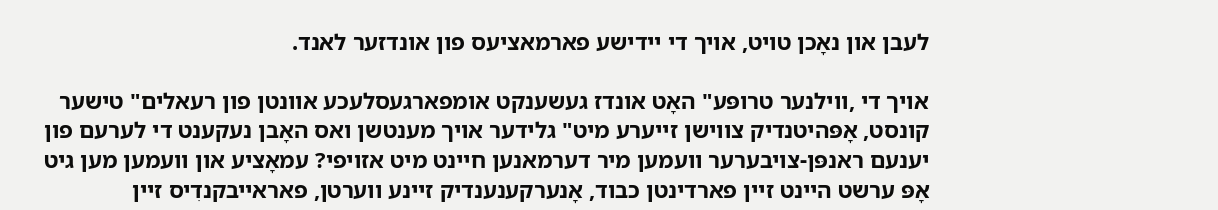לעבן און נאָכן טויט, אויך די יידישע פארמאציעס פון אונדזער לאנד.

אויך די ,ווילנער טרופּע" האָט אונדז געשענקט אומפארגעסלעכע אוונטן פון רעאלים" טישער קונסט, אָפּהיטנדיק צווישן זייערע מיט" גלידער אויך מענטשן ואס האָבן נעקענט די לערעם פון יענעם ראנפּן-צויבערער וועמען מיר דערמאנען חיינט מיט אזויפי? עמאָציע און וועמען מען גיט אָפּ ערשט היינט זיין פארדינטן כבוד, אָנערקענענדיק זיינע ווערטן, פאראייבקנדִיס זיין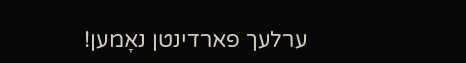ערלעך פארדינטן נאָמען!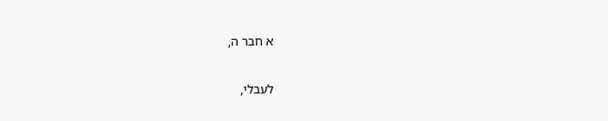א חבר ה,

לעבלי,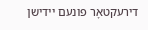דירעקטאָר פונעם יידישן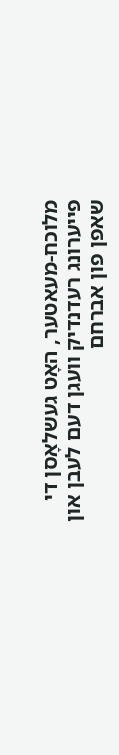מלוכח-מעאטער, האָט געשלאָסן די פייערונג רעדנדיק וועגן דעם לעבן און שאפן פון אברחם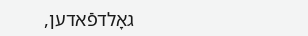גאָלדפֿאדען,